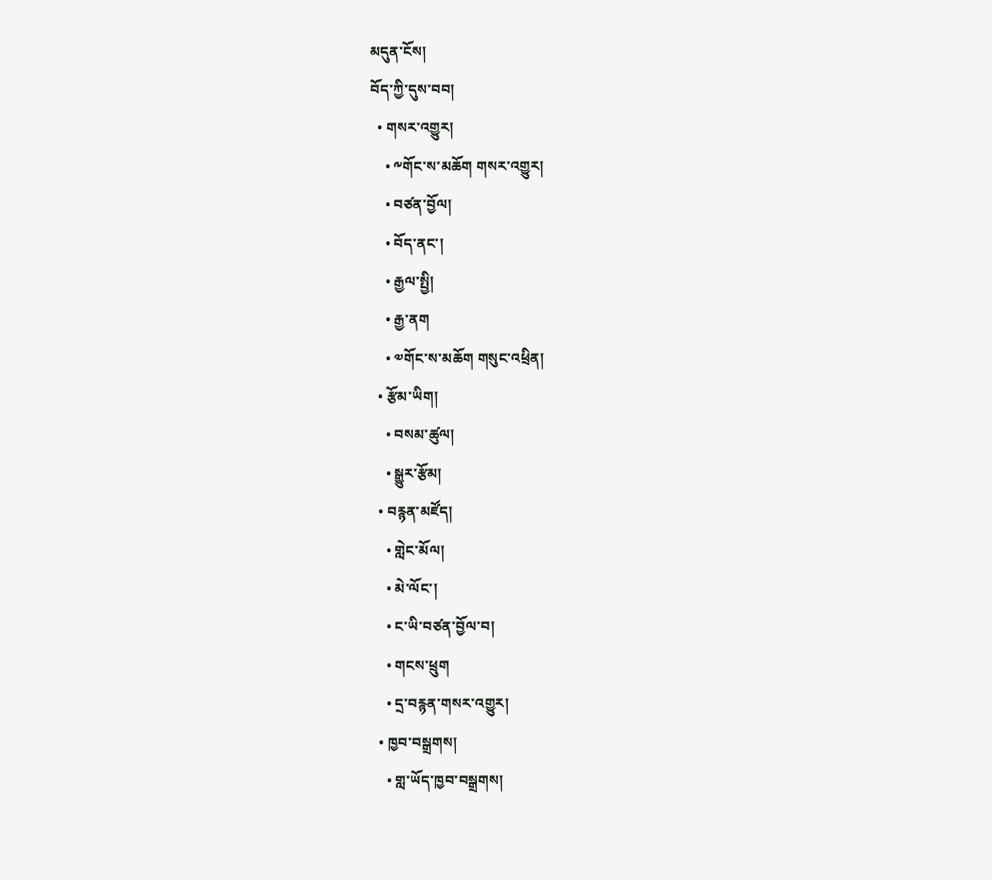མདུན་ངོས།
བོད་ཀྱི་དུས་བབ།
  • གསར་འགྱུར།
    • ༸གོང་ས་མཆོག གསར་འགྱུར།
    • བཙན་བྱོལ།
    • བོད་ནང་།
    • རྒྱལ་སྤྱི།
    • རྒྱ་ནག
    • ༧གོང་ས་མཆོག གསུང་འཕྲིན།
  • རྩོམ་ཡིག།
    • བསམ་ཚུལ།
    • སྒྱུར་རྩོམ།
  • བརྙན་མཛོད།
    • གླེང་མོལ།
    • མེ་ལོང་།
    • ང་ཡི་བཙན་བྱོལ་བ།
    • གངས་ཕྲུག
    • དྲ་བརྙན་གསར་འགྱུར།
  • ཁྱབ་བསྒྲགས།
    • གླ་ཡོད་ཁྱབ་བསྒྲགས།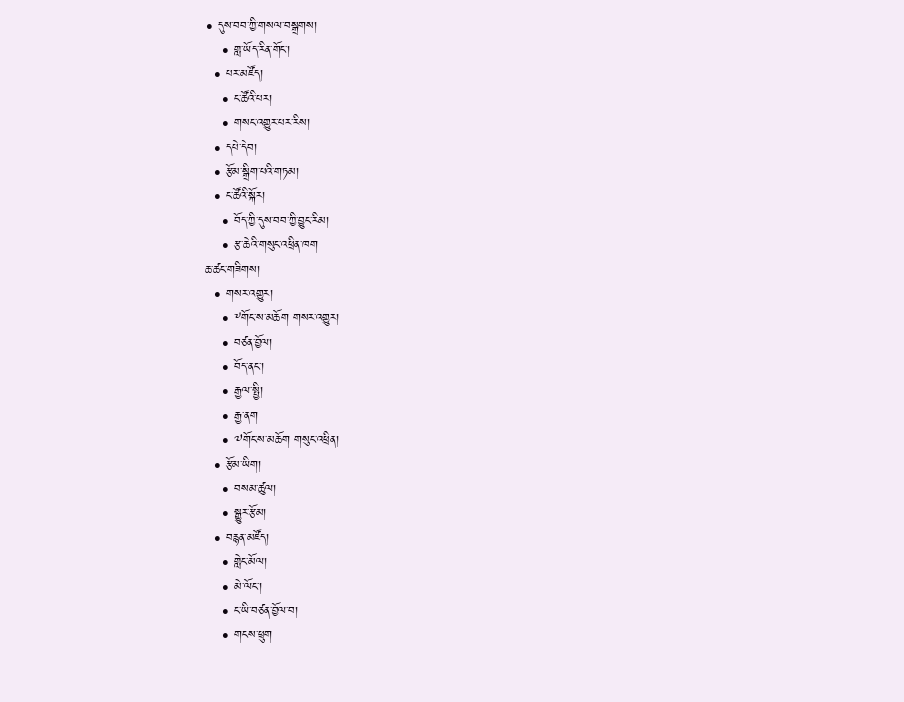• དུས་བབ་ཀྱི་གསལ་བསྒྲགས།
    • གླ་ཡོད་རིན་གོང་།
  • པར་མཛོད།
    • ང་ཚོའི་པར།
    • གསང་འགྱུར་པར་རིས།
  • དཔེ་དེབ།
  • རྩོམ་སྒྲིག་པའི་གཏམ།
  • ང་ཚོའི་སྐོར།
    • བོད་ཀྱི་དུས་བབ་ཀྱི་བྱུང་རིམ།
    • རྩ་ཆེའི་གསུང་འཕྲིན་ཁག
ཆ་ཚང་གཟིགས།
  • གསར་འགྱུར།
    • ༸གོང་ས་མཆོག གསར་འགྱུར།
    • བཙན་བྱོལ།
    • བོད་ནང་།
    • རྒྱལ་སྤྱི།
    • རྒྱ་ནག
    • ༧གོང་ས་མཆོག གསུང་འཕྲིན།
  • རྩོམ་ཡིག།
    • བསམ་ཚུལ།
    • སྒྱུར་རྩོམ།
  • བརྙན་མཛོད།
    • གླེང་མོལ།
    • མེ་ལོང་།
    • ང་ཡི་བཙན་བྱོལ་བ།
    • གངས་ཕྲུག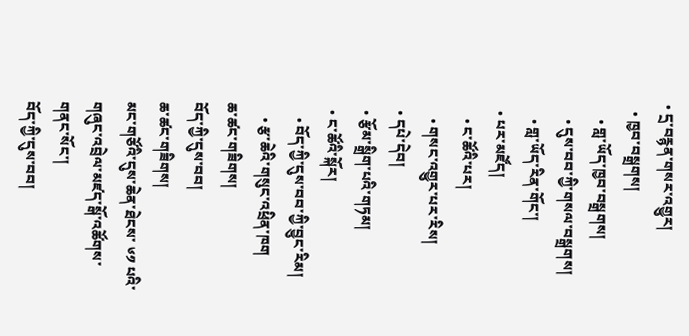• དྲ་བརྙན་གསར་འགྱུར།
  • ཁྱབ་བསྒྲགས།
    • གླ་ཡོད་ཁྱབ་བསྒྲགས།
    • དུས་བབ་ཀྱི་གསལ་བསྒྲགས།
    • གླ་ཡོད་རིན་གོང་།
  • པར་མཛོད།
    • ང་ཚོའི་པར།
    • གསང་འགྱུར་པར་རིས།
  • དཔེ་དེབ།
  • རྩོམ་སྒྲིག་པའི་གཏམ།
  • ང་ཚོའི་སྐོར།
    • བོད་ཀྱི་དུས་བབ་ཀྱི་བྱུང་རིམ།
    • རྩ་ཆེའི་གསུང་འཕྲིན་ཁག
ཆ་ཚང་གཟིགས།
བོད་ཀྱི་དུས་བབ།
ཆ་ཚང་གཟིགས།
མང་གཙོའི་དུས་ཆེན་ཐེངས་ ༦༡ པའི་གཞུང་འབྲེལ་མཛད་སྒོ་འཚོགས་གནང་སོང་།
བོད་ཀྱི་དུས་བབ།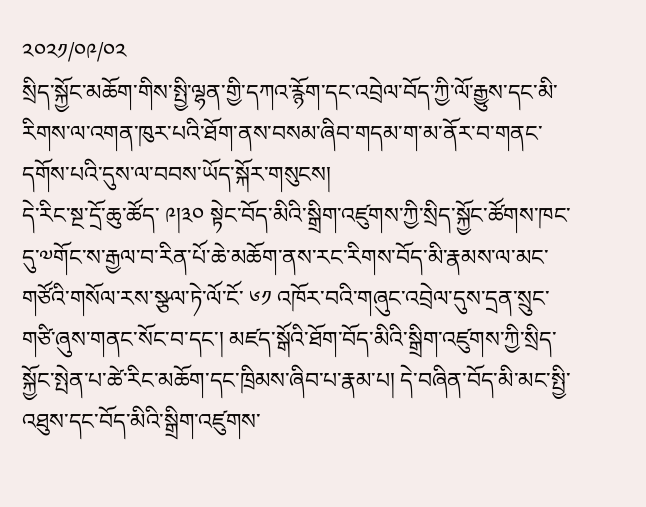༢༠༢༡/༠༩/༠༢
སྲིད་སྐྱོང་མཆོག་གིས་སྤྱི་ལྷན་གྱི་དཀའ་རྙོག་དང་འབྲེལ་བོད་ཀྱི་ལོ་རྒྱུས་དང་མི་རིགས་ལ་འགན་ཁུར་པའི་ཐོག་ནས་བསམ་ཞིབ་གདམ་ག་མ་ནོར་བ་གནང་དགོས་པའི་དུས་ལ་བབས་ཡོད་སྐོར་གསུངས།
དེ་རིང་སྔ་དྲོ་ཆུ་ཚོད་ ༩།༣༠ སྟེང་བོད་མིའི་སྒྲིག་འཛུགས་ཀྱི་སྲིད་སྐྱོང་ཚོགས་ཁང་དུ་༧གོང་ས་རྒྱལ་བ་རིན་པོ་ཆེ་མཆོག་ནས་རང་རིགས་བོད་མི་རྣམས་ལ་མང་གཙོའི་གསོལ་རས་སྩལ་ཏེ་ལོ་ངོ་ ༦༡ འཁོར་བའི་གཞུང་འབྲེལ་དུས་དྲན་སྲུང་གཙི་ཞུས་གནང་སོང་བ་དང་། མཛད་སྒོའི་ཐོག་བོད་མིའི་སྒྲིག་འཛུགས་ཀྱི་སྲིད་སྐྱོང་སྤེན་པ་ཚེ་རིང་མཆོག་དང་ཁྲིམས་ཞིབ་པ་རྣམ་པ། དེ་བཞིན་བོད་མི་མང་སྤྱི་འཐུས་དང་བོད་མིའི་སྒྲིག་འཛུགས་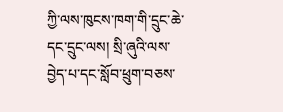ཀྱི་ལས་ཁུངས་ཁག་གི་དྲུང་ཆེ་དང་དྲུང་ལས། སྲི་ཞུའི་ལས་བྱེད་པ་དང་སློབ་ཕྲུག་བཅས་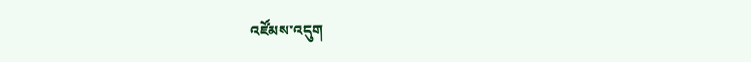འཛོམས་འདུག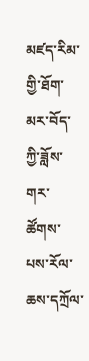མཛད་རིམ་གྱི་ཐོག་མར་བོད་ཀྱི་ཟློས་གར་ཚོགས་པས་རོལ་ཆས་དཀྲོལ་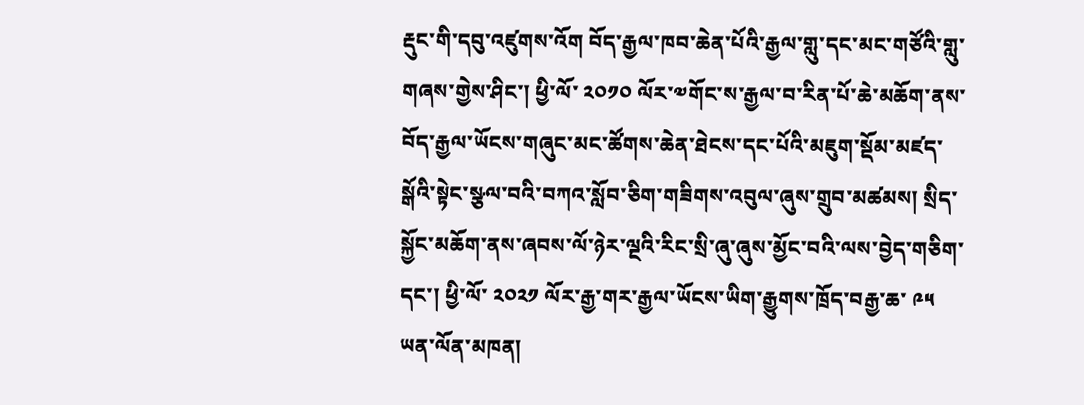རྡུང་གི་དབུ་འཛུགས་འོག བོད་རྒྱལ་ཁབ་ཆེན་པོའི་རྒྱལ་གླུ་དང་མང་གཙོའི་གླུ་གཞས་གྱེས་ཤིང་། ཕྱི་ལོ་ ༢༠༡༠ ལོར་༧གོང་ས་རྒྱལ་བ་རིན་པོ་ཆེ་མཆོག་ནས་བོད་རྒྱལ་ཡོངས་གཞུང་མང་ཚོགས་ཆེན་ཐེངས་དང་པོའི་མཇུག་སྡོམ་མཛད་སྒོའི་སྟེང་སྩལ་བའི་བཀའ་སློབ་ཅིག་གཟིགས་འབུལ་ཞུས་གྲུབ་མཚམས། སྲིད་སྐྱོང་མཆོག་ནས་ཞབས་ལོ་ཉེར་ལྔའི་རིང་སྲི་ཞུ་ཞུས་མྱོང་བའི་ལས་བྱེད་གཅིག་དང་། ཕྱི་ལོ་ ༢༠༢༡ ལོར་རྒྱ་གར་རྒྱལ་ཡོངས་ཡིག་རྒྱུགས་ཁྲོད་བརྒྱ་ཆ་ ༩༥ ཡན་ལོན་མཁན།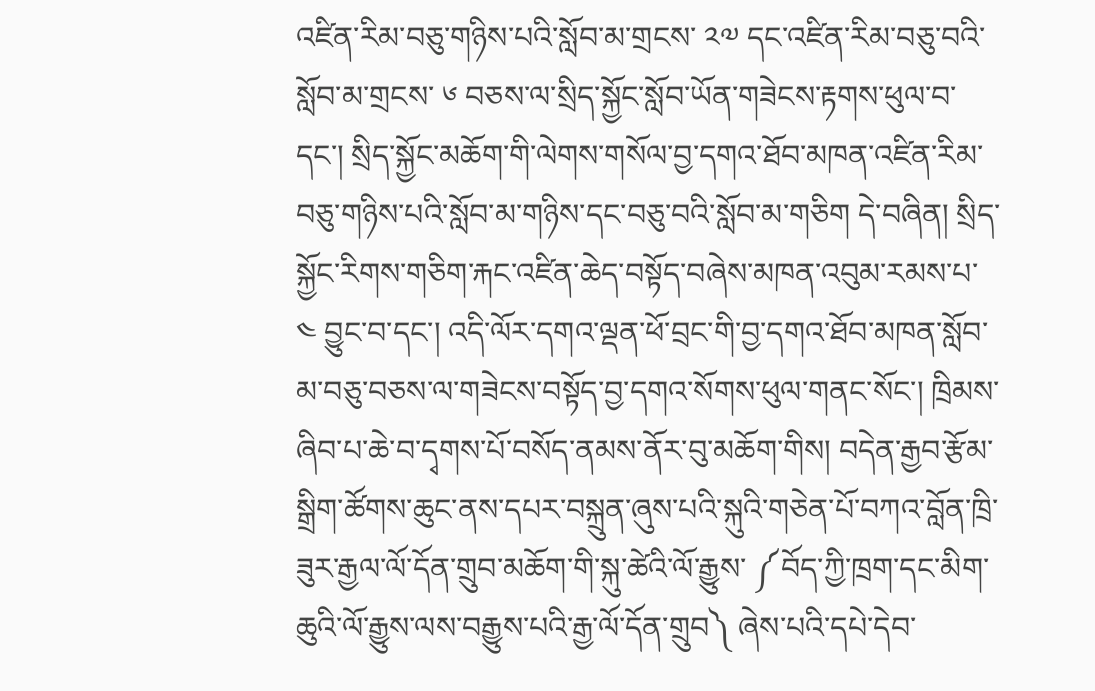འཛིན་རིམ་བཅུ་གཉིས་པའི་སློབ་མ་གྲངས་ ༢༧ དང་འཛིན་རིམ་བཅུ་བའི་སློབ་མ་གྲངས་ ༦ བཅས་ལ་སྲིད་སྐྱོང་སློབ་ཡོན་གཟེངས་རྟགས་ཕུལ་བ་དང་། སྲིད་སྐྱོང་མཆོག་གི་ལེགས་གསོལ་བྱ་དགའ་ཐོབ་མཁན་འཛིན་རིམ་བཅུ་གཉིས་པའི་སློབ་མ་གཉིས་དང་བཅུ་བའི་སློབ་མ་གཅིག དེ་བཞིན། སྲིད་སྐྱོང་རིགས་གཅིག་རྐང་འཛིན་ཆེད་བསྟོད་བཞེས་མཁན་འབུམ་རམས་པ་ ༤ བྱུང་བ་དང་། འདི་ལོར་དགའ་ལྡན་ཕོ་བྲང་གི་བྱ་དགའ་ཐོབ་མཁན་སློབ་མ་བཅུ་བཅས་ལ་གཟེངས་བསྟོད་བྱ་དགའ་སོགས་ཕུལ་གནང་སོང་། ཁྲིམས་ཞིབ་པ་ཆེ་བ་དྭགས་པོ་བསོད་ནམས་ནོར་བུ་མཆོག་གིས། བདེན་རྒྱབ་རྩོམ་སྒྲིག་ཚོགས་ཆུང་ནས་དཔར་བསྐྲུན་ཞུས་པའི་སྐུའི་གཅེན་པོ་བཀའ་བློན་ཁྲི་ཟུར་རྒྱལ་ལོ་དོན་གྲུབ་མཆོག་གི་སྐུ་ཚེའི་ལོ་རྒྱུས་ ༼བོད་ཀྱི་ཁྲག་དང་མིག་ཆུའི་ལོ་རྒྱུས་ལས་བརྒྱུས་པའི་རྒྱ་ལོ་དོན་གྲུབ༽ ཞེས་པའི་དཔེ་དེབ་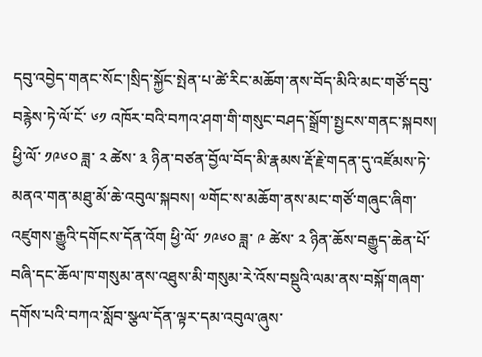དབུ་འབྱེད་གནང་སོང་།སྲིད་སྐྱོང་སྤེན་པ་ཚེ་རིང་མཆོག་ནས་བོད་མིའི་མང་གཙོ་དབུ་བརྙེས་ཏེ་ལོ་ངོ་ ༦༡ འཁོར་བའི་བཀའ་ཤག་གི་གསུང་བཤད་སྒྲོག་སྤྱངས་གནང་སྐབས། ཕྱི་ལོ་ ༡༩༦༠ ཟླ་ ༢ ཚེས་ ༣ ཉིན་བཙན་བྱོལ་བོད་མི་རྣམས་རྡོ་རྗེ་གདན་དུ་འཛོམས་ཏེ་མནའ་གན་མཐུ་མོ་ཆེ་འབུལ་སྐབས། ༧གོང་ས་མཆོག་ནས་མང་གཙོ་གཞུང་ཞིག་འཛུགས་རྒྱུའི་དགོངས་དོན་འོག ཕྱི་ལོ་ ༡༩༦༠ ཟླ་ ༩ ཚེས་ ༢ ཉིན་ཆོས་བརྒྱུད་ཆེན་པོ་བཞི་དང་ཆོལ་ཁ་གསུམ་ནས་འཐུས་མི་གསུམ་རེ་འོས་བསྡུའི་ལམ་ནས་བསྐོ་གཞག་དགོས་པའི་བཀའ་སློབ་སྩལ་དོན་ལྟར་དམ་འབུལ་ཞུས་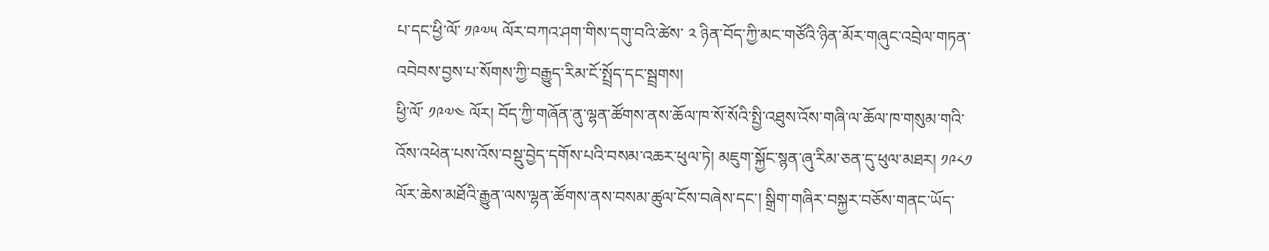པ་དང་ཕྱི་ལོ་ ༡༩༧༥ ལོར་བཀའ་ཤག་གིས་དགུ་བའི་ཚེས་ ༢ ཉིན་བོད་ཀྱི་མང་གཙོའི་ཉིན་མོར་གཞུང་འབྲེལ་གཏན་འབེབས་བྱས་པ་སོགས་ཀྱི་བརྒྱུད་རིམ་ངོ་སྤྲོད་དང་སྦྲགས།
ཕྱི་ལོ་ ༡༩༧༤ ལོར། བོད་ཀྱི་གཞོན་ནུ་ལྷན་ཚོགས་ནས་ཆོལ་ཁ་སོ་སོའི་སྤྱི་འཐུས་འོས་གཞི་ལ་ཆོལ་ཁ་གསུམ་གའི་འོས་འཕེན་པས་འོས་བསྡུ་བྱེད་དགོས་པའི་བསམ་འཆར་ཕུལ་ཏེ། མཇུག་སྐྱོང་སྙན་ཞུ་རིམ་ཅན་དུ་ཕུལ་མཐར། ༡༩༨༡ ལོར་ཆེས་མཐོའི་རྒྱུན་ལས་ལྷན་ཚོགས་ནས་བསམ་ཚུལ་ངོས་བཞེས་དང་། སྒྲིག་གཞིར་བསྐྱར་བཅོས་གནང་ཡོད་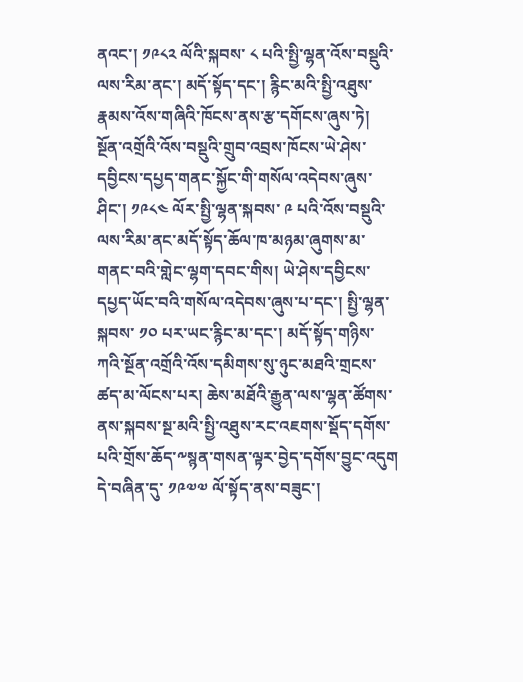ནའང་། ༡༩༨༢ ལོའི་སྐབས་ ༨ པའི་སྤྱི་ལྷན་འོས་བསྡུའི་ལས་རིམ་ནང་། མདོ་སྟོད་དང་། རྙིང་མའི་སྤྱི་འཐུས་རྣམས་འོས་གཞིའི་ཁོངས་ནས་རྩ་དགོངས་ཞུས་ཏེ། སྔོན་འགྲོའི་འོས་བསྡུའི་གྲུབ་འབྲས་ཁོངས་ཡེ་ཤེས་དབྱིངས་དཔྱད་གནང་སྐྱོང་གི་གསོལ་འདེབས་ཞུས་ཤིང་། ༡༩༨༤ ལོར་སྤྱི་ལྷན་སྐབས་ ༩ པའི་འོས་བསྡུའི་ལས་རིམ་ནང་མདོ་སྟོད་ཆོལ་ཁ་མཉམ་ཞུགས་མ་གནང་བའི་གླེང་ལྷག་དབང་གིས། ཡེ་ཤེས་དབྱིངས་དཔྱད་ཡོང་བའི་གསོལ་འདེབས་ཞུས་པ་དང་། སྤྱི་ལྷན་སྐབས་ ༡༠ པར་ཡང་རྙིང་མ་དང་། མདོ་སྟོད་གཉིས་ཀའི་སྔོན་འགྲོའི་འོས་དམིགས་སུ་ཉུང་མཐའི་གྲངས་ཚད་མ་ལོངས་པར། ཆེས་མཐོའི་རྒྱུན་ལས་ལྷན་ཚོགས་ནས་སྐབས་སྔ་མའི་སྤྱི་འཐུས་རང་འཇགས་སྡོད་དགོས་པའི་གྲོས་ཆོད་༸སྙན་གསན་ལྟར་བྱེད་དགོས་བྱུང་འདུག
དེ་བཞིན་དུ་ ༡༩༧༧ ལོ་སྟོད་ནས་བཟུང་།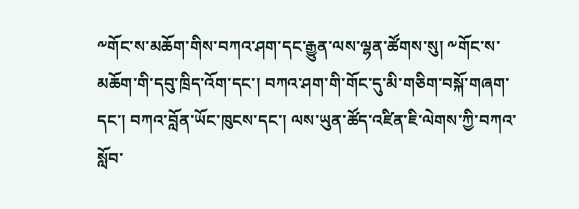༸གོང་ས་མཆོག་གིས་བཀའ་ཤག་དང་རྒྱུན་ལས་ལྷན་ཚོགས་སུ། ༸གོང་ས་མཆོག་གི་དབུ་ཁྲིད་འོག་དང་། བཀའ་ཤག་གི་གོང་དུ་མི་གཅིག་བསྐོ་གཞག་དང་། བཀའ་བློན་ཡོང་ཁུངས་དང་། ལས་ཡུན་ཚོད་འཛིན་ཇི་ལེགས་ཀྱི་བཀའ་སློབ་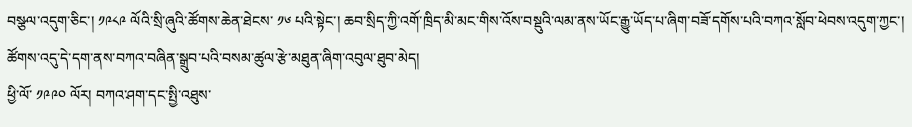བསྩལ་འདུག་ཅིང་། ༡༩༨༩ ལོའི་སྲི་ཞུའི་ཚོགས་ཆེན་ཐེངས་ ༡༦ པའི་སྟེང་། ཆབ་སྲིད་ཀྱི་འགོ་ཁྲིད་མི་མང་གིས་འོས་བསྡུའི་ལམ་ནས་ཡོང་རྒྱུ་ཡོད་པ་ཞིག་བཟོ་དགོས་པའི་བཀའ་སློབ་ཕེབས་འདུག་ཀྱང་། ཚོགས་འདུ་དེ་དག་ནས་བཀའ་བཞིན་སྒྲུབ་པའི་བསམ་ཚུལ་རྩེ་མཐུན་ཞིག་འབུལ་ཐུབ་མེད།
ཕྱི་ལོ་ ༡༩༩༠ ལོར། བཀའ་ཤག་དང་སྤྱི་འཐུས་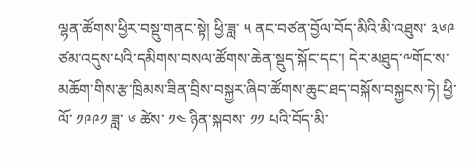ལྷན་ཚོགས་ཕྱིར་བསྡུ་གནང་སྟེ། ཕྱི་ཟླ་ ༥ ནང་བཙན་བྱོལ་བོད་མིའི་མི་འཐུས་ ༣༦༩ ཙམ་འདུས་པའི་དམིགས་བསལ་ཚོགས་ཆེན་སྡུད་སྐོང་དང་། དེར་མཐུད་༸གོང་ས་མཆོག་གིས་རྩ་ཁྲིམས་ཟིན་བྲིས་བསྐྱར་ཞིབ་ཚོགས་ཆུང་ཐད་བསྐོས་བསྐྱངས་ཏེ། ཕྱི་ལོ་ ༡༩༩༡ ཟླ་ ༦ ཚེས་ ༡༤ ཉིན་སྐབས་ ༡༡ པའི་བོད་མི་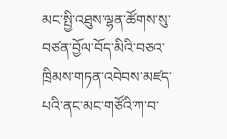མང་སྤྱི་འཐུས་ལྷན་ཚོགས་སུ་བཙན་བྱོལ་བོད་མིའི་བཅའ་ཁྲིམས་གཏན་འབེབས་མཛད་པའི་ནང་མང་གཙོའི་ཀ་བ་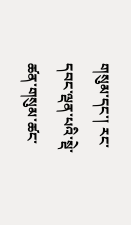གསུམ་དང་། རང་དབང་ལྡན་པའི་སྡེ་ཚན་གསུམ་ཚང་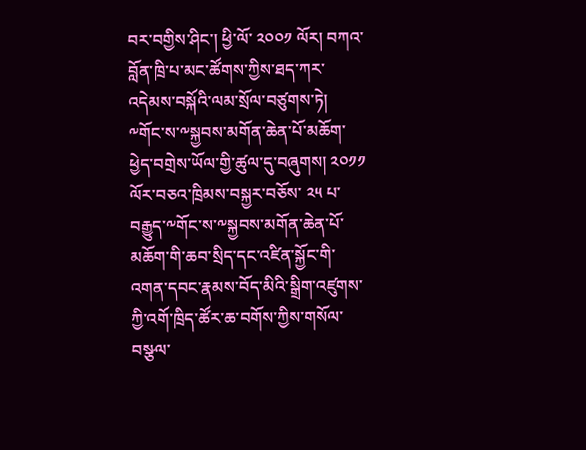བར་བགྱིས་ཤིང་། ཕྱི་ལོ་ ༢༠༠༡ ལོར། བཀའ་བློན་ཁྲི་པ་མང་ཚོགས་ཀྱིས་ཐད་ཀར་འདེམས་བསྐོའི་ལམ་སྲོལ་བཙུགས་ཏེ། ༸གོང་ས་༸སྐྱབས་མགོན་ཆེན་པོ་མཆོག་ཕྱེད་བགྲེས་ཡོལ་གྱི་ཚུལ་དུ་བཞུགས། ༢༠༡༡ ལོར་བཅའ་ཁྲིམས་བསྐྱར་བཅོས་ ༢༥ པ་བརྒྱུད་༸གོང་ས་༸སྐྱབས་མགོན་ཆེན་པོ་མཆོག་གི་ཆབ་སྲིད་དང་འཛིན་སྐྱོང་གི་འགན་དབང་རྣམས་བོད་མིའི་སྒྲིག་འཛུགས་ཀྱི་འགོ་ཁྲིད་ཚོར་ཆ་བགོས་ཀྱིས་གསོལ་བསྩལ་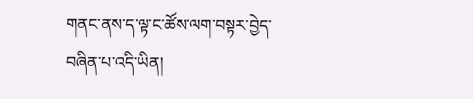གནང་ནས་ད་ལྟ་ང་ཚོས་ལག་བསྟར་བྱེད་བཞིན་པ་འདི་ཡིན།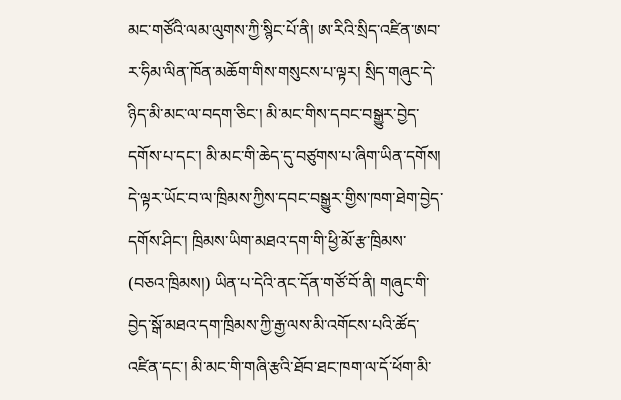མང་གཙོའི་ལམ་ལུགས་ཀྱི་སྙིང་པོ་ནི། ཨ་རིའི་སྲིད་འཛིན་ཨབ་ར་ཧིམ་ལིན་ཁོན་མཆོག་གིས་གསུངས་པ་ལྟར། སྲིད་གཞུང་དེ་ཉིད་མི་མང་ལ་བདག་ཅིང་། མི་མང་གིས་དབང་བསྒྱུར་བྱེད་དགོས་པ་དང་། མི་མང་གི་ཆེད་དུ་བཙུགས་པ་ཞིག་ཡིན་དགོས། དེ་ལྟར་ཡོང་བ་ལ་ཁྲིམས་ཀྱིས་དབང་བསྒྱུར་གྱིས་ཁག་ཐེག་བྱེད་དགོས་ཤིང་། ཁྲིམས་ཡིག་མཐའ་དག་གི་ཕྱི་མོ་རྩ་ཁྲིམས་ (བཅའ་ཁྲིམས།) ཡིན་པ་དེའི་ནང་དོན་གཙོ་བོ་ནི། གཞུང་གི་བྱེད་སྒོ་མཐའ་དག་ཁྲིམས་ཀྱི་རྒྱ་ལས་མི་འགོངས་པའི་ཚོད་འཛིན་དང་། མི་མང་གི་གཞི་རྩའི་ཐོབ་ཐང་ཁག་ལ་དོ་ཕོག་མི་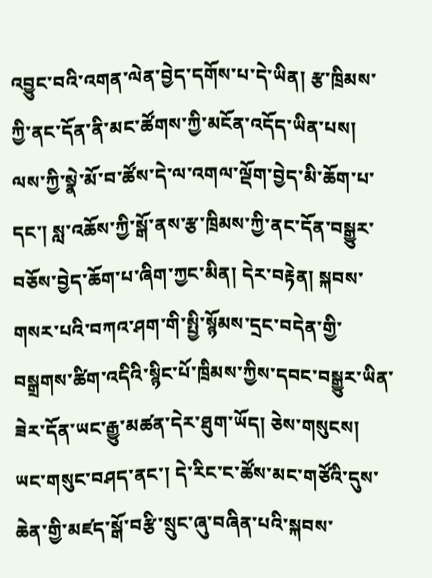འབྱུང་བའི་འགན་ལེན་བྱེད་དགོས་པ་དེ་ཡིན། རྩ་ཁྲིམས་ཀྱི་ནང་དོན་ནི་མང་ཚོགས་ཀྱི་མངོན་འདོད་ཡིན་པས། ལས་ཀྱི་སྣེ་མོ་བ་ཚོས་དེ་ལ་འགལ་ལྡོག་བྱེད་མི་ཆོག་པ་དང་། སླ་འཆོས་ཀྱི་སྒོ་ནས་རྩ་ཁྲིམས་ཀྱི་ནང་དོན་བསྒྱུར་བཅོས་བྱེད་ཆོག་པ་ཞིག་ཀྱང་མིན། དེར་བརྟེན། སྐབས་གསར་པའི་བཀའ་ཤག་གི་སྤྱི་སྙོམས་དྲང་བདེན་གྱི་བསྒྲགས་ཚིག་འདིའི་སྙིང་པོ་ཁྲིམས་ཀྱིས་དབང་བསྒྱུར་ཡིན་ཟེར་དོན་ཡང་རྒྱུ་མཚན་དེར་ཐུག་ཡོད། ཅེས་གསུངས།
ཡང་གསུང་བཤད་ནང་། དེ་རིང་ང་ཚོས་མང་གཙོའི་དུས་ཆེན་གྱི་མཛད་སྒོ་བརྩི་སྲུང་ཞུ་བཞིན་པའི་སྐབས་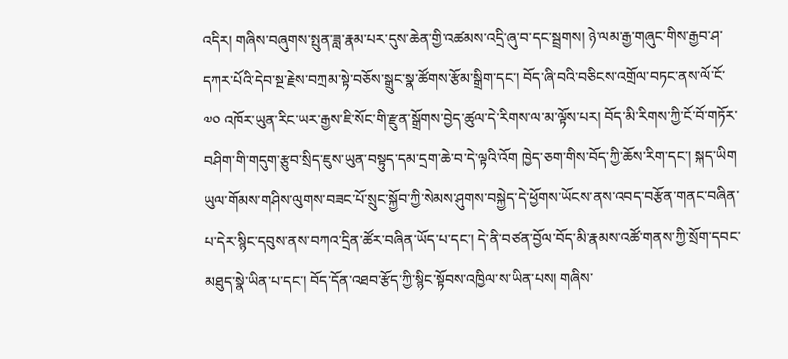འདིར། གཞིས་བཞུགས་སྤུན་ཟླ་རྣམ་པར་དུས་ཆེན་གྱི་འཚམས་འདྲི་ཞུ་བ་དང་སྦྲགས། ཉེ་ལམ་རྒྱ་གཞུང་གིས་རྒྱབ་ཤ་དཀར་པོའི་དེབ་སྔ་རྗེས་བཀྲམ་སྟེ་བཅོས་སྒྲུང་སྣ་ཚོགས་རྩོམ་སྒྲིག་དང་། བོད་ཞི་བའི་བཅིངས་འགྲོལ་བཏང་ནས་ལོ་ངོ་ ༧༠ འཁོར་ཡུན་རིང་ཡར་རྒྱས་ཇི་སོང་གི་རྫུན་སྒྲོགས་བྱེད་ཚུལ་དེ་རིགས་ལ་མ་ལྟོས་པར། བོད་མི་རིགས་ཀྱི་ངོ་བོ་གཏོར་བཤིག་གི་གདུག་རྩུབ་སྲིད་ཇུས་ཡུན་བསྟུད་དམ་དྲག་ཆེ་བ་དེ་ལྟའི་འོག ཁྱེད་ཅག་གིས་བོད་ཀྱི་ཆོས་རིག་དང་། སྐད་ཡིག ཡུལ་གོམས་གཤིས་ལུགས་བཟང་པོ་སྲུང་སྐྱོབ་ཀྱི་སེམས་ཤུགས་བསྐྱེད་དེ་ཕྱོགས་ཡོངས་ནས་འབད་བརྩོན་གནང་བཞིན་པ་དེར་སྙིང་དབུས་ནས་བཀའ་དྲིན་ཚོར་བཞིན་ཡོད་པ་དང་། དེ་ནི་བཙན་བྱོལ་བོད་མི་རྣམས་འཚོ་གནས་ཀྱི་སྲོག་དབང་མཐུད་སྣེ་ཡིན་པ་དང་། བོད་དོན་འཐབ་རྩོད་ཀྱི་སྙིང་སྟོབས་འཁྱིལ་ས་ཡིན་པས། གཞིས་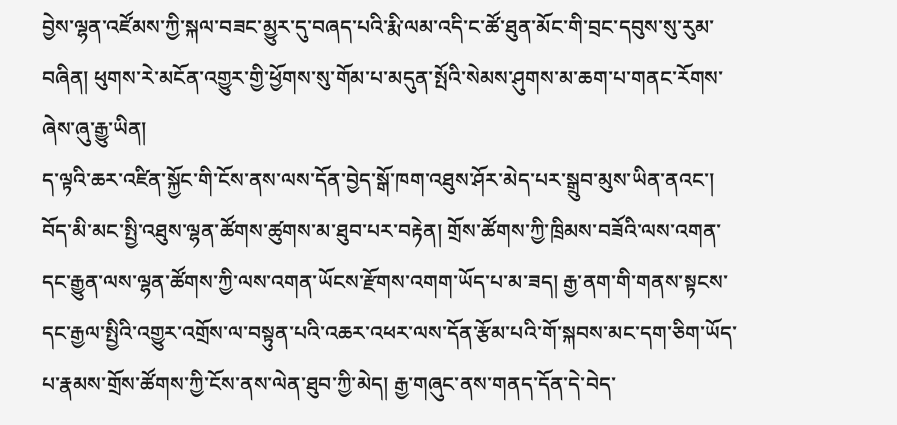བྱེས་ལྷན་འཛོམས་ཀྱི་སྐལ་བཟང་མྱུར་དུ་བཞད་པའི་རྨི་ལམ་འདི་ང་ཚོ་ཐུན་མོང་གི་བྲང་དབུས་སུ་རུམ་བཞིན། ཕུགས་རེ་མངོན་འགྱུར་གྱི་ཕྱོགས་སུ་གོམ་པ་མདུན་སྤོའི་སེམས་ཤུགས་མ་ཆག་པ་གནང་རོགས་ཞེས་ཞུ་རྒྱུ་ཡིན།
ད་ལྟའི་ཆར་འཛིན་སྐྱོང་གི་ངོས་ནས་ལས་དོན་བྱེད་སྒོ་ཁག་འཐུས་ཤོར་མེད་པར་སྒྲུབ་མུས་ཡིན་ནའང་། བོད་མི་མང་སྤྱི་འཐུས་ལྷན་ཚོགས་ཚུགས་མ་ཐུབ་པར་བརྟེན། གྲོས་ཚོགས་ཀྱི་ཁྲིམས་བཟོའི་ལས་འགན་དང་རྒྱུན་ལས་ལྷན་ཚོགས་ཀྱི་ལས་འགན་ཡོངས་རྫོགས་འགག་ཡོད་པ་མ་ཟད། རྒྱ་ནག་གི་གནས་སྟངས་དང་རྒྱལ་སྤྱིའི་འགྱུར་འགྲོས་ལ་བསྟུན་པའི་འཆར་འཕར་ལས་དོན་རྩོམ་པའི་གོ་སྐབས་མང་དག་ཅིག་ཡོད་པ་རྣམས་གྲོས་ཚོགས་ཀྱི་ངོས་ནས་ལེན་ཐུབ་ཀྱི་མེད། རྒྱ་གཞུང་ནས་གནད་དོན་དེ་བེད་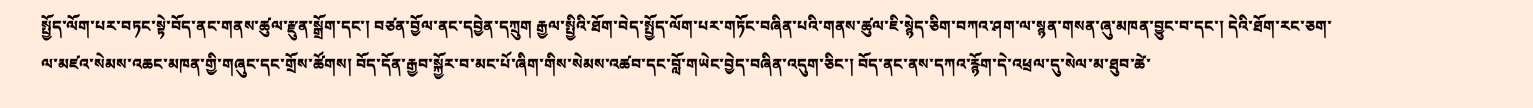སྤྱོད་ལོག་པར་བཏང་སྟེ་བོད་ནང་གནས་ཚུལ་རྫུན་སྒྲོག་དང་། བཙན་བྱོལ་ནང་དབྱེན་དཀྲུག རྒྱལ་སྤྱིའི་ཐོག་བེད་སྤྱོད་ལོག་པར་གཏོང་བཞིན་པའི་གནས་ཚུལ་ཇི་སྙེད་ཅིག་བཀའ་ཤག་ལ་སྙན་གསན་ཞུ་མཁན་བྱུང་བ་དང་། དེའི་ཐོག་རང་ཅག་ལ་མཛའ་སེམས་འཆང་མཁན་གྱི་གཞུང་དང་གྲོས་ཚོགས། བོད་དོན་རྒྱབ་སྐྱོར་བ་མང་པོ་ཞིག་གིས་སེམས་འཚབ་དང་བློ་གཡེང་བྱེད་བཞིན་འདུག་ཅིང་། བོད་ནང་ནས་དཀའ་རྙོག་དེ་འཕྲལ་དུ་སེལ་མ་ཐུབ་ཚེ་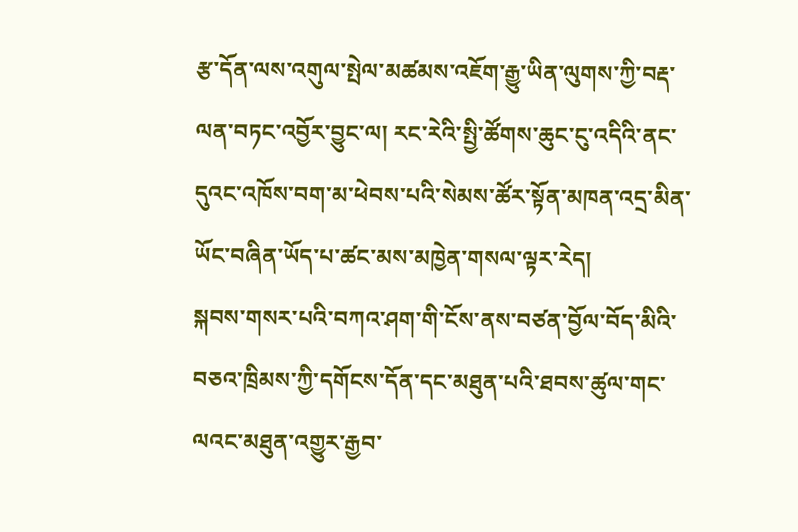རྩ་དོན་ལས་འགུལ་སྤེལ་མཚམས་འཇོག་རྒྱུ་ཡིན་ལུགས་ཀྱི་བརྡ་ལན་བཏང་འབྱོར་བྱུང་ལ། རང་རེའི་སྤྱི་ཚོགས་ཆུང་ངུ་འདིའི་ནང་དུའང་འཁོས་བག་མ་ཕེབས་པའི་སེམས་ཚོར་སྟོན་མཁན་འདྲ་མིན་ཡོང་བཞིན་ཡོད་པ་ཚང་མས་མཁྱེན་གསལ་ལྟར་རེད།
སྐབས་གསར་པའི་བཀའ་ཤག་གི་ངོས་ནས་བཙན་བྱོལ་བོད་མིའི་བཅའ་ཁྲིམས་ཀྱི་དགོངས་དོན་དང་མཐུན་པའི་ཐབས་ཚུལ་གང་ལའང་མཐུན་འགྱུར་རྒྱབ་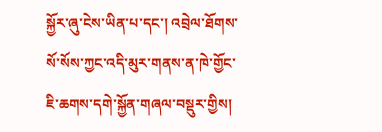སྐྱོར་ཞུ་ངེས་ཡིན་པ་དང་། འབྲེལ་ཐོགས་སོ་སོས་ཀྱང་འདི་མུར་གནས་ན་ཁེ་གྱོང་ཇི་ཆགས་དགེ་སྐྱོན་གཞལ་བསྡུར་གྱིས།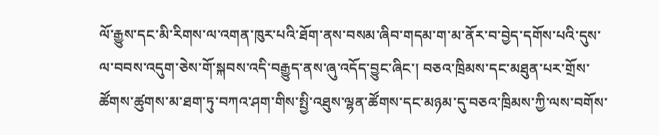ལོ་རྒྱུས་དང་མི་རིགས་ལ་འགན་ཁུར་པའི་ཐོག་ནས་བསམ་ཞིབ་གདམ་ག་མ་ནོར་བ་བྱེད་དགོས་པའི་དུས་ལ་བབས་འདུག་ཅེས་གོ་སྐབས་འདི་བརྒྱུད་ནས་ཞུ་འདོད་བྱུང་ཞིང་། བཅའ་ཁྲིམས་དང་མཐུན་པར་གྲོས་ཚོགས་ཚུགས་མ་ཐག་ཏུ་བཀའ་ཤག་གིས་སྤྱི་འཐུས་ལྷན་ཚོགས་དང་མཉམ་དུ་བཅའ་ཁྲིམས་ཀྱི་ལས་བགོས་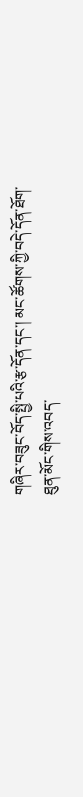གཞིར་བཟུང་བོད་སྤྱི་པའི་རྩ་དོན་དང་། མང་ཚོགས་ཀྱི་བདེ་དོན་ཐོག་ཐུན་མོང་གིས་འབད་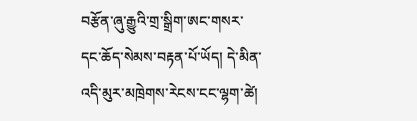བརྩོན་ཞུ་རྒྱུའི་གྲ་སྒྲིག་ཨང་གསར་དང་ཆོད་སེམས་བརྟན་པོ་ཡོད། དེ་མིན་འདི་མུར་མཁྲེགས་རེངས་ངང་ལྷག་ཚེ།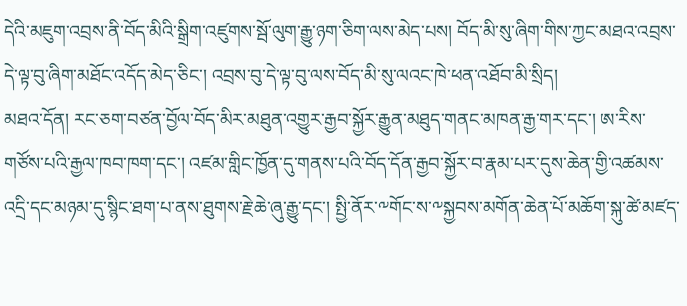དེའི་མཇུག་འབྲས་ནི་བོད་མིའི་སྒྲིག་འཛུགས་སྦོ་ལུག་རྒྱུ་ཉག་ཅིག་ལས་མེད་པས། བོད་མི་སུ་ཞིག་གིས་ཀྱང་མཐའ་འབྲས་དེ་ལྟ་བུ་ཞིག་མཐོང་འདོད་མེད་ཅིང་། འབྲས་བུ་དེ་ལྟ་བུ་ལས་བོད་མི་སུ་ལའང་ཁེ་ཕན་འཐོབ་མི་སྲིད།
མཐའ་དོན། རང་ཅག་བཙན་བྱོལ་བོད་མིར་མཐུན་འགྱུར་རྒྱབ་སྐྱོར་རྒྱུན་མཐུད་གནང་མཁན་རྒྱ་གར་དང་། ཨ་རིས་གཙོས་པའི་རྒྱལ་ཁབ་ཁག་དང་། འཛམ་གླིང་ཁྱོན་དུ་གནས་པའི་བོད་དོན་རྒྱབ་སྐྱོར་བ་རྣམ་པར་དུས་ཆེན་གྱི་འཚམས་འདྲི་དང་མཉམ་དུ་སྙིང་ཐག་པ་ནས་ཐུགས་རྗེ་ཆེ་ཞུ་རྒྱུ་དང་། སྤྱི་ནོར་༸གོང་ས་༸སྐྱབས་མགོན་ཆེན་པོ་མཆོག་སྐུ་ཚེ་མཛད་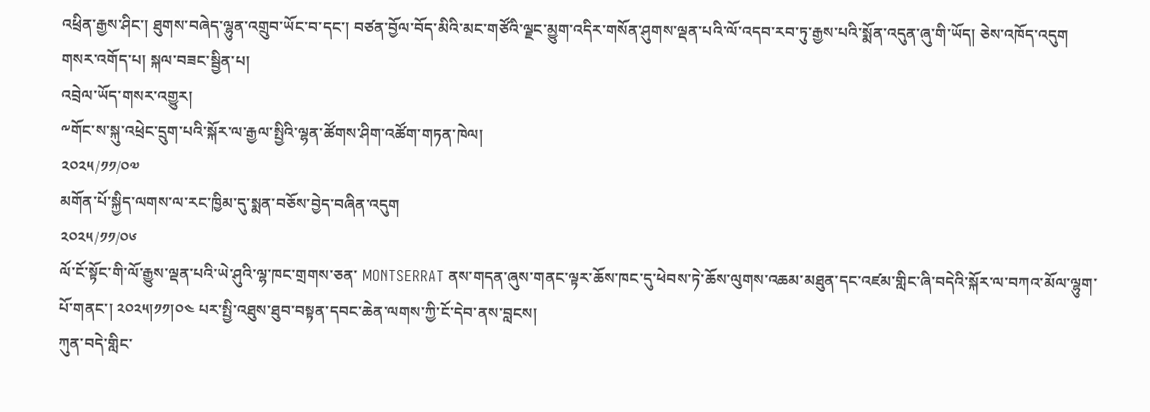འཕྲིན་རྒྱས་ཤིང་། ཐུགས་བཞེད་ལྷུན་འགྲུབ་ཡོང་བ་དང་། བཙན་བྱོལ་བོད་མིའི་མང་གཙོའི་ལྗང་མྱུག་འདིར་གསོན་ཤུགས་ལྡན་པའི་ལོ་འདབ་རབ་ཏུ་རྒྱས་པའི་སྨོན་འདུན་ཞུ་གི་ཡོད། ཅེས་འཁོད་འདུག
གསར་འགོད་པ། སྐལ་བཟང་སྦྱིན་པ།
འབྲེལ་ཡོད་གསར་འགྱུར།
༸གོང་ས་སྐུ་འཕྲེང་དྲུག་པའི་སྐོར་ལ་རྒྱལ་སྤྱིའི་ལྷན་ཚོགས་ཤིག་འཚོག་གཏན་ཁེལ།
༢༠༢༥/༡༡/༠༧
མགོན་པོ་སྐྱིད་ལགས་ལ་རང་ཁྱིམ་དུ་སྨན་བཅོས་བྱེད་བཞིན་འདུག
༢༠༢༥/༡༡/༠༦
ལོ་ངོ་སྟོང་གི་ལོ་རྒྱུས་ལྡན་པའི་ཡེ་ཤུའི་ལྷ་ཁང་གྲགས་ཅན་ MONTSERRAT ནས་གདན་ཞུས་གནང་ལྟར་ཆོས་ཁང་དུ་ཕེབས་ཏེ་ཆོས་ལུགས་འཆམ་མཐུན་དང་འཛམ་གླིང་ཞི་བདེའི་སྐོར་ལ་བཀའ་མོལ་ལྷུག་པོ་གནང་། ༢༠༢༥།༡༡།༠༤ པར་སྤྱི་འཐུས་ཐུབ་བསྟན་དབང་ཆེན་ལགས་ཀྱི་ངོ་དེབ་ནས་བླངས།
ཀུན་བདེ་གླིང་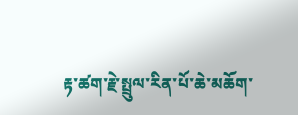རྟ་ཚག་རྗེ་སྤྲུལ་རིན་པོ་ཆེ་མཆོག་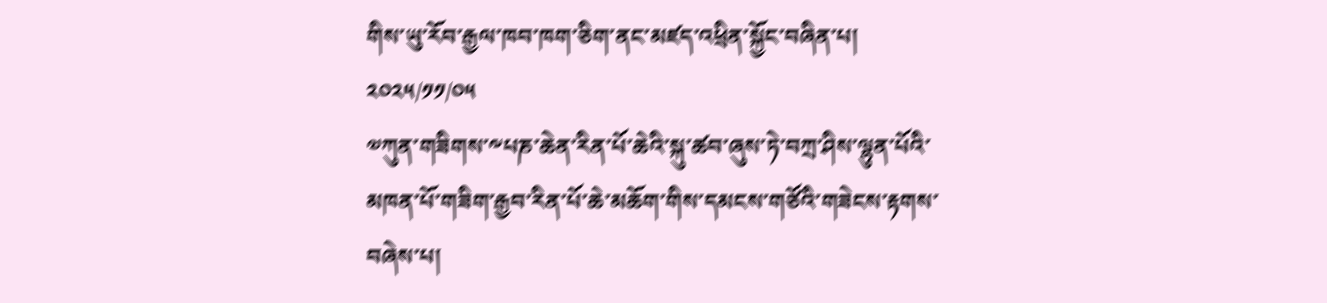གིས་ཡུ་རོབ་རྒྱལ་ཁབ་ཁག་ཅིག་ནང་མཛད་འཕྲིན་སྐྱོང་བཞིན་པ།
༢༠༢༥/༡༡/༠༥
༧ཀུན་གཟིགས་༸པཎ་ཆེན་རིན་པོ་ཆེའི་སྐུ་ཚབ་ཞུས་ཏེ་བཀྲ་ཤིས་ལྷུན་པོའི་མཁན་པོ་གཟིག་རྒྱབ་རིན་པོ་ཆེ་མཆོག་གིས་དམངས་གཙོའི་གཟེངས་རྟགས་བཞེས་པ།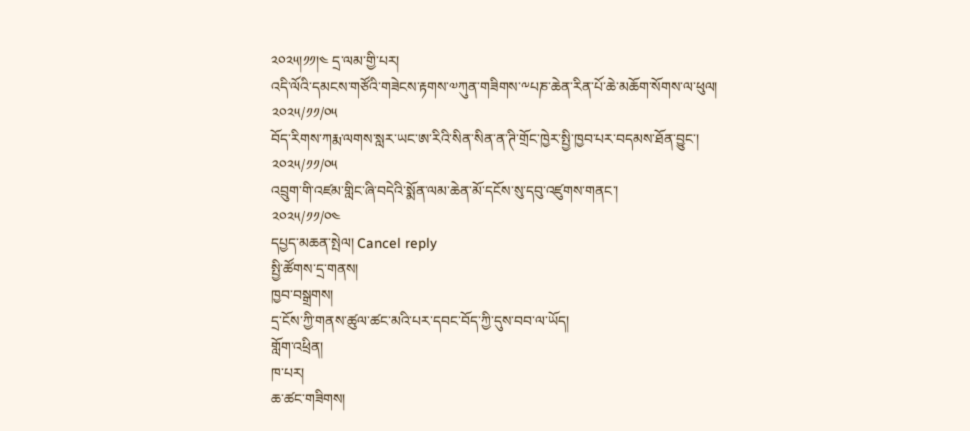༢༠༢༥།༡༡།༤ དྲ་ལམ་གྱི་པར།
འདི་ལོའི་དམངས་གཙོའི་གཟེངས་རྟགས་༧ཀུན་གཟིགས་༸པཎ་ཆེན་རིན་པོ་ཆེ་མཆོག་སོགས་ལ་ཕུལ།
༢༠༢༥/༡༡/༠༥
བོད་རིགས་ཀརྨ་ལགས་སླར་ཡང་ཨ་རིའི་སིན་སིན་ན་ཊི་གྲོང་ཁྱེར་སྤྱི་ཁྱབ་པར་བདམས་ཐོན་བྱུང་།
༢༠༢༥/༡༡/༠༥
འབྲུག་གི་འཛམ་གླིང་ཞི་བདེའི་སྨོན་ལམ་ཆེན་མོ་དངོས་སུ་དབུ་འཛུགས་གནང་།
༢༠༢༥/༡༡/༠༤
དཔྱད་མཆན་སྤེལ། Cancel reply
སྤྱི་ཚོགས་དྲ་གནས།
ཁྱབ་བསྒྲགས།
དྲ་ངོས་ཀྱི་གནས་ཚུལ་ཚང་མའི་པར་དབང་བོད་ཀྱི་དུས་བབ་ལ་ཡོད།
གློག་འཕྲིན།
ཁ་པར།
ཆ་ཚང་གཟིགས།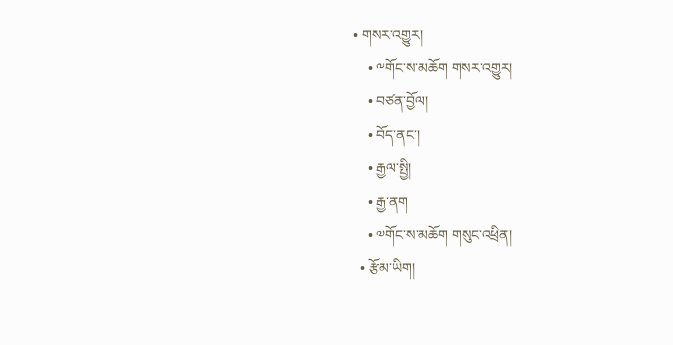• གསར་འགྱུར།
    • ༸གོང་ས་མཆོག གསར་འགྱུར།
    • བཙན་བྱོལ།
    • བོད་ནང་།
    • རྒྱལ་སྤྱི།
    • རྒྱ་ནག
    • ༧གོང་ས་མཆོག གསུང་འཕྲིན།
  • རྩོམ་ཡིག།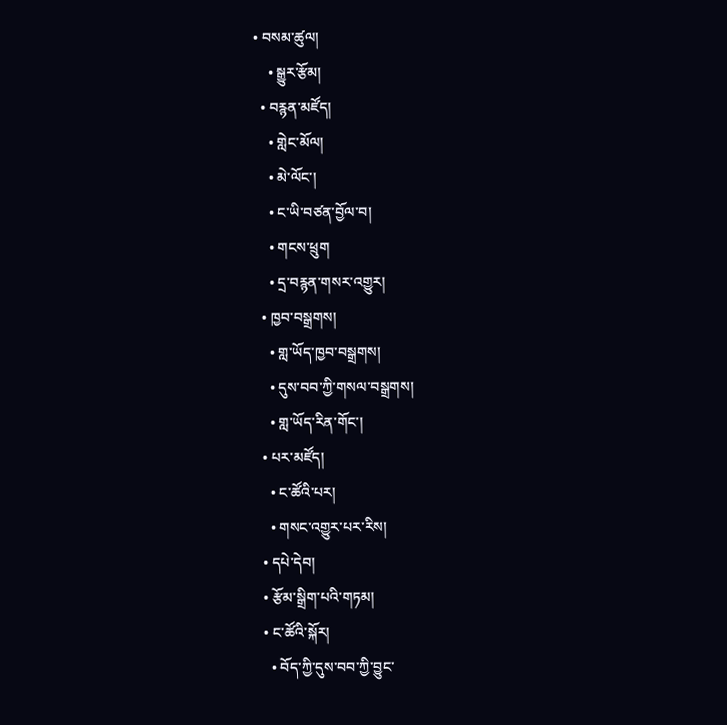• བསམ་ཚུལ།
    • སྒྱུར་རྩོམ།
  • བརྙན་མཛོད།
    • གླེང་མོལ།
    • མེ་ལོང་།
    • ང་ཡི་བཙན་བྱོལ་བ།
    • གངས་ཕྲུག
    • དྲ་བརྙན་གསར་འགྱུར།
  • ཁྱབ་བསྒྲགས།
    • གླ་ཡོད་ཁྱབ་བསྒྲགས།
    • དུས་བབ་ཀྱི་གསལ་བསྒྲགས།
    • གླ་ཡོད་རིན་གོང་།
  • པར་མཛོད།
    • ང་ཚོའི་པར།
    • གསང་འགྱུར་པར་རིས།
  • དཔེ་དེབ།
  • རྩོམ་སྒྲིག་པའི་གཏམ།
  • ང་ཚོའི་སྐོར།
    • བོད་ཀྱི་དུས་བབ་ཀྱི་བྱུང་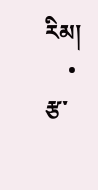རིམ།
    • རྩ་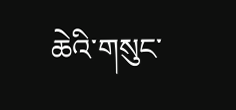ཆེའི་གསུང་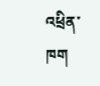འཕྲིན་ཁག